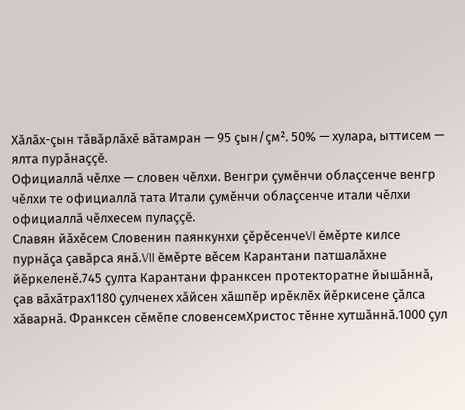Хăлăх-çын тăвăрлăхĕ вăтамран — 95 çын/çм². 50% — хулара, ыттисем — ялта пурăнаççĕ.
Официаллă чĕлхе — словен чĕлхи. Венгри çумĕнчи облаçсенче венгр чĕлхи те официаллă тата Итали çумĕнчи облаçсенче итали чĕлхи официаллă чĕлхесем пулаççĕ.
Славян йăхĕсем Словенин паянкунхи çĕрĕсенчеVI ĕмĕрте килсе пурнăçа çавăрса янă.VII ĕмĕрте вĕсем Карантани патшалăхне йĕркеленĕ.745 çулта Карантани франксен протекторатне йышăннă, çав вăхăтрах1180 çулченех хăйсен хăшпĕр ирĕклĕх йĕркисене çăлса хăварнă. Франксен сĕмĕпе словенсемХристос тĕнне хутшăннă.1000 çул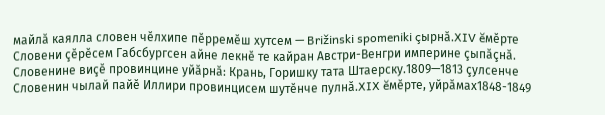майлă каялла словен чĕлхипе пĕрремĕш хутсем — Brižinski spomeniki çырнă.XIV ĕмĕрте Словени çĕрĕсем Габсбургсен айне лекнĕ те кайран Австри-Венгри империне çыпăçнă. Словенине виçĕ провинцине уйăрнă: Крань, Горишку тата Штаерску.1809—1813 çулсенче Словенин чылай пайĕ Иллири провинцисем шутĕнче пулнă.XIX ĕмĕрте, уйрăмах1848-1849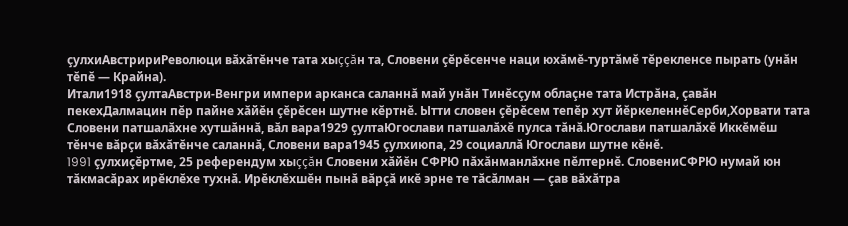çулхиАвстририРеволюци вăхăтĕнче тата хыççăн та, Словени çĕрĕсенче наци юхăмĕ-туртăмĕ тĕрекленсе пырать (унăн тĕпĕ — Крайна).
Итали1918 çултаАвстри-Венгри импери арканса саланнă май унăн Тинĕсçум облаçне тата Истрăна, çавăн пекехДалмацин пĕр пайне хăйĕн çĕрĕсен шутне кĕртнĕ. Ытти словен çĕрĕсем тепĕр хут йĕркеленнĕСерби,Хорвати тата Словени патшалăхне хутшăннă, вăл вара1929 çултаЮгослави патшалăхĕ пулса тăнă.Югослави патшалăхĕ Иккĕмĕш тĕнче вăрçи вăхăтĕнче саланнă, Словени вара1945 çулхиюпа, 29 социаллă Югослави шутне кĕнĕ.
1991 çулхиçĕртме, 25 референдум хыççăн Словени хăйĕн СФРЮ пăхăнманлăхне пĕлтернĕ. СловениСФРЮ нумай юн тăкмасăрах ирĕклĕхе тухнă. Ирĕклĕхшĕн пынă вăрçă икĕ эрне те тăсăлман — çав вăхăтра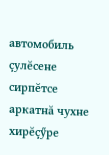автомобиль çулĕсене сирпĕтсе аркатнă чухне хирĕçӳре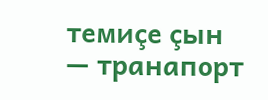темиçе çын — транапорт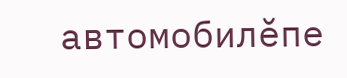автомобилĕпе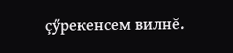çӳрекенсем вилнĕ.